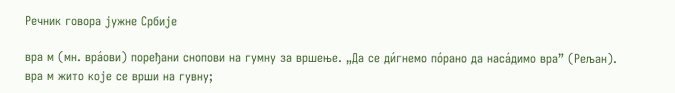Речник говора јужне Србије

вра м (мн. вра́ови) поређани снопови на гумну за вршење. „Да се ди́гнемо по́рано да наса́димо вра” (Рељан).
вра м жито које се врши на гувну;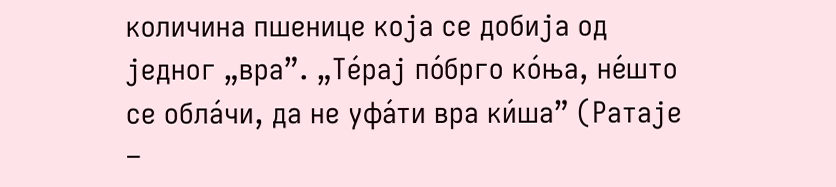количина пшенице која се добија од једног „вра”. „Те́рај по́брго ко́ња, не́што се обла́чи, да не уфа́ти вра ки́ша” (Ратаје –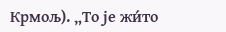Крмољ). „То је жи́то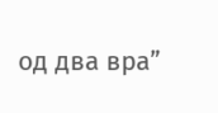од два вра”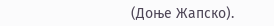(Доње Жапско).